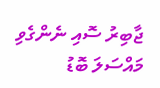ޖާބިރު ސޮއި ނެންގެވި މައްސަލަ ބޮޑު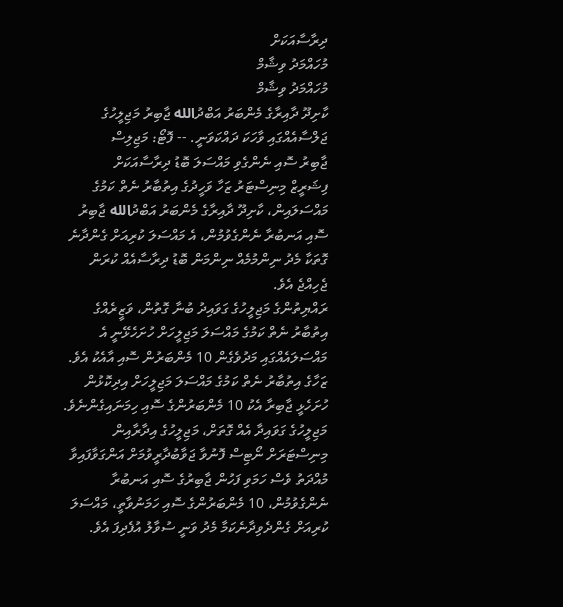ދިރާސާއަކަށް
މުހައްމަދު ވިޝާމް
މުހައްމަދު ވިޝާމް
ކާށިދޫ ދާއިރާގެ މެންބަރު އަބްދުالله ޖާބިރު މަޖިލީހުގެ ޖަލްސާއެއްގައި ވާހަކަ ދައްކަވަނީ. -- ފޮޓޯ: މަޖިލިސް
ޖާބިރު ސޮއި ނެންގެވި މައްސަލަ ބޮޑު ދިރާސާއަކަށް
ފިޝަރީޒް މިނިސްޓަރު ޒަހާ ވަހީދުގެ އިތުބާރު ނެތް ކަމުގެ މައްސަލައިން، ކާށިދޫ ދާއިރާގެ މެންބަރު އަބްދުالله ޖާބިރު ސޮއި އަނބުރާ ނެންގެވުމުން، އެ މައްސަލަ ކުރިއަށް ގެންދާނެ ގޮތަކާ މެދު ނިންމުމެއް ނިންމަން ބޮޑު ދިރާސާއެއް ކުރަން ޖެހިއްޖެ އެވެ.
ރައްޔިތުންގެ މަޖިލީހުގެ ގަވައިދު ބުނާ ގޮތުން، ވަޒީރެއްގެ އިތުބާރު ނެތް ކަމުގެ މައްސަލަ މަޖިލީހަށް ހުށަހެޅޭނީ އެ މައްސަލައެއްގައި މަދުވެގެން 10 މެންބަރުން ސޮއި އާއެކު އެވެ.
ޒަހާގެ އިތުބާރު ނެތް ކަމުގެ މައްސަލަ މަޖިލީހަށް އިދިކޮޅުން ހުށަހެޅީ ޖާބިރާ އެކު 10 މެންބަރުންގެ ސޮއި ހިމަނައިގެންނެވެ.
މަޖިލީހުގެ ގަވައިދާ އެއް ގޮތަށް، މަޖިލީހުގެ އިދާރާއިން މިނިސްޓަރަށް ނޯޓިސް ފޮނުވާ ޖަވާބުދާރީވުމަށް އަންގަވާފައިވާ މުއްދަތު ވެސް ހަމަވި ފަހުން ޖާބިރުގެ ސޮއި އަނބުރާ ނެންގެވުމުން، 10 މެންބަރުންގެ ސޮއި ހަމަނުވާތީ، މައްސަލަ ކުރިއަށް ގެންދެވިދާނެކަމާ މެދު ވަނީ ސުވާލު އުފެދިފަ އެވެ.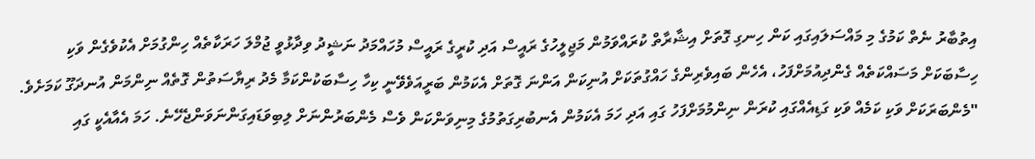އިތުބާރު ނެތް ކަމުގެ މި މައްސަލައިގައި ކަން ހިނގި ގޮތަށް އިޝާރާތް ކުރައްވަމުން މަޖިލީހުގެ ރައީސް އަދި ކުރީގެ ރައީސް މުހައްމަދު ނަޝީދު ވިދާޅުވީ ޖުމްލަ ހަރަކާތެއް ހިންގުމަށް އެކުވެގެން ވަކި ހިސާބަކަށް މަސައްކަތެއް ގެންދިއުމަށްފަހު، އެހެން ބައިވެރިންގެ ހައްގުތަކަށް އުނިކަން އަންނަ ގޮތަށް އެކަމުން ބަރީއަވެވޭނީ ކިހާ ހިސާބަކުންކަމާ މެދު ރިޔާސަތުން ގޮތެއް ނިންމަން އުނދަގޫ ކަމަށެވެ.
"މެންބަރަކަށް ވަކި ކަމެއް ވަކި ގަޑިއެއްގައި ކުރަން ނިންމުމަށްފަހު ގައި އަދި ހަމަ އެކަމުން އެނބުރިގަތުމުގެ މިނިވަންކަން ވެސް މެންބަރުންނަށް ލިބިވަޑައިގަންނަވަންޖެހޭނެ. ހަމަ އެއާއެކީ ގައި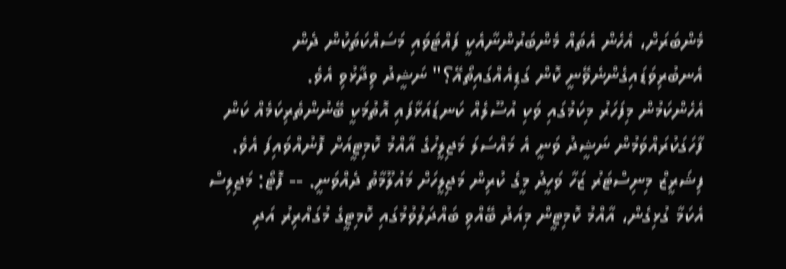މެންބަރަށް، އެހެން އެތައް މެންބަރުންނާއެކީ ފައްޓަވައި މަސައްކަތަކުން ދެން އެނބުރިވަޑައިގެންނެވޭނީ ކޮން ގަޑިއެއްގައިތޯއޭ؟" ނަޝީދު ވިދާޅުވި އެވެ.
އެހެންކަމުން މިފަހަރު މިކަމުގައި ވަކި އުސޫލެއް ކަނޑައަޅާފައި އޮތުމަކީ ބޭނުންތެރިކަމެއް ކަން ފާހަގަކުރައްވަމުން ނަޝީދު ވަނީ އެ މައްސަލަ މަޖިލީހުގެ އާއްމު ކޮމިޓީއަށް ފޮނުއްވައިފަ އެވެ.
ފިޝަރީޒް މިނިސްޓަރު ޒަހާ ވަހީދު މީގެ ކުރިން މަޖިލީހަށް މައުލޫމާތު ދެއްވަނީ. -- ފޮޓޯ: މަޖިލިސް
އެކަމާ ގުޅިގެން، އާއްމު ކޮމިޓީން މިއަދު ބޭއްވި ބައްދަލުވުމުގައި ކޮމިޓީގެ މުގައްރިރު އަދި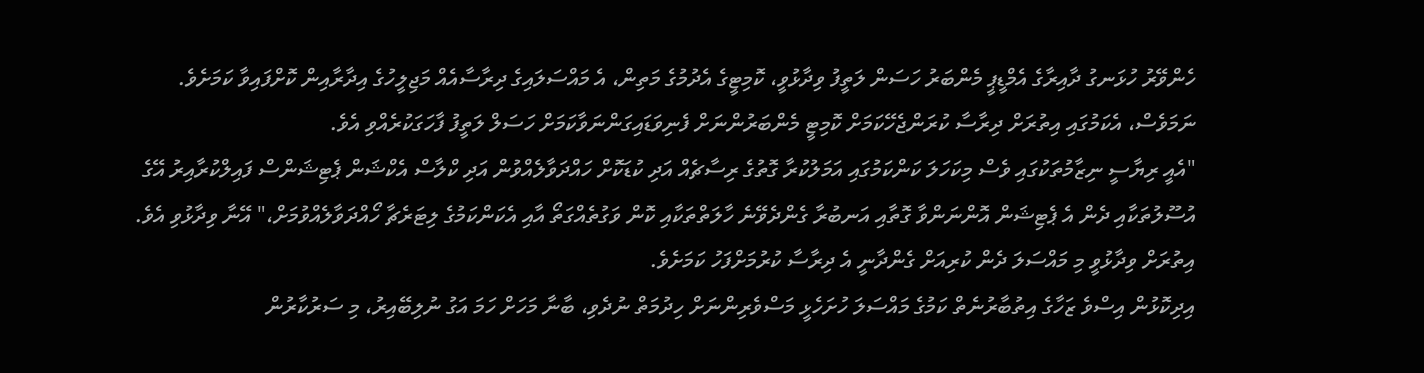ހެންވޭރު ހުޅަނގު ދާއިރާގެ އެމްޑީޕީ މެންބަރު ހަސަން ލަތީފު ވިދާޅުވީ، ކޮމިޓީގެ އެދުމުގެ މަތިން، އެ މައްސަލައިގެ ދިރާސާއެއް މަޖިލީހުގެ އިދާރާއިން ކޮށްފައިވާ ކަމަށެވެ.
ނަމަވެސް، އެކަމުގައި އިތުރަށް ދިރާސާ ކުރަންޖެހޭކަމަށް ކޮމިޓީ މެންބަރުންނަށް ފެނިވަޑައިގަންނަވާކަމަށް ހަސަލް ލަތީފު ފާހަގަކުރެއްވި އެވެ.
"އެއީ ރިޔާސީ ނިޒާމުތަކުގައި ވެސް މިކަހަލަ ކަންކަމުގައި އަމަލުކުރާ ގޮތުގެ ރިސާޗެއް އަދި ކުޑަކޮށް ހައްދަވާލެއްވުން އަދި ކްލާސް އެކްޝަން ޕެޓިޝަންސް ފައިލްކުރާއިރު އޭގެ އުސޫލުތަކާއި ދެން އެ ޕެޓިޝަން އޮންނަންވާ ގޮތާއި އަނބުރާ ގެންދެވޭނެ ހާލަތްތަކާއި ކޮން ވަގުތެއްގަތޯ އާއި އެކަންކަމުގެ ލިޓަރެޗާ ހޯއްދަވާލެއްވުމަށް،" އޭނާ ވިދާޅުވި އެވެ.
އިތުރަށް ވިދާޅުވީ މި މައްސަލަ ދެން ކުރިއަށް ގެންދާނީ އެ ދިރާސާ ކުރުމަށްފަހު ކަމަށެވެ.
އިދިކޮޅުން އިސްވެ ޒަހާގެ އިތުބާރުނެތް ކަމުގެ މައްސަލަ ހުށަހެޅީ މަސްވެރިންނަށް ހިދުމަތް ނުދެވި، ބާނާ މަހަށް ހަމަ އަގު ނުލިބޭއިރު، މި ސަރުކާރުން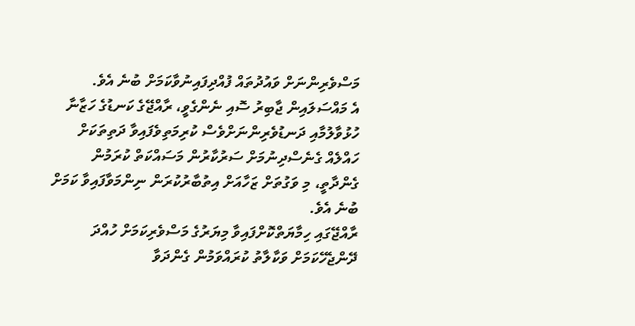މަސްވެރިންނަށް ވައުދުތައް ފުއްދިފައިނުވާކަމަށް ބުނެ އެވެ.
އެ މައްސަލައިން ޖާބިރު ސޮއި ނެންގެވީ، ރާއްޖޭގެ ކަނޑުގެ ހަޒާނާ ހުޅުވާލުމާއި ދަނޑުވެރިންނަށްވެސް ކުރިމަތިވެފައިވާ ދަތިތަކަށް ހައްލެއް ގެނެސްދިނުމަށް ސަރުކާރުން މަސައްކަތް ކުރަމުން ގެންދާތީ، މި ވަގުތަށް ޒަހާއަށް އިތުބާރުކުރަން ނިންމަވާފައިވާ ކަމަށް ބުނެ އެވެ.
ރާއްޖޭގައި ހިމާޔަތްކޮށްފައިވާ މިޔަރުގެ މަސްވެރިކަމަށް ހުއްދަ ދޭންޖެހޭކަމަށް ވަކާލާތު ކުރައްވަމުން ގެންދަވާ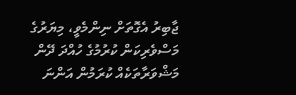ޖާބިރު އެގޮތަށް ނިންމެވީ، މިޔަރުގެ މަސްވެރިކަން ކުރުމުގެ ހުއްދަ ދޭން މަޝްވަރާތަކެއް ކުރަމުން އަންނަ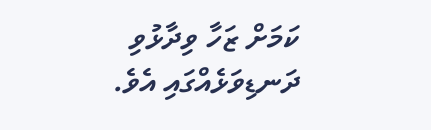ކަމަށް ޒަހާ ވިދާޅުވި ދަނޑިވަޅެއްގައި އެވެ.